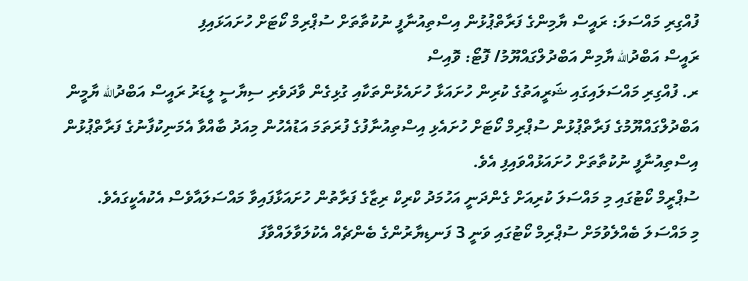ފުއްގިރި މައްސަލަ: ރައީސް ޔާމިންގެ ފަރާތްޕުޅުން އިސްތިއުނާފީ ނުކުތާތަށް ސުޕްރިމް ކޯޓަށް ހުށައަޅައިފި
ރައީސް އަބްދުالله ޔާމިން އަބްދުލްގައްޔޫމު/ ފޮޓޯ: ވޮއިސް
ރ. ފުއްގިރި މައްސަލައިގައި ޝަރީއަތުގެ ކުރިން ހުށައަޅާ ހުށައެޅުންތަކާއި ގުޅިގެން ވާދަވެރި ސިޔާސީ ލީޑަރު ރައީސް އަބްދުالله ޔާމީން އަބްދުލްގައްޔޫމުގެ ފަރާތްޕުޅުން ސުޕްރިމް ކޯޓަށް ހުށައެޅި އިސްތިއުނާފުގެ ފުރަތަމަ އަޑުއެހުން މިއަދު ބާއްވާ އެމަނިކުފާނުގެ ފަރާތްޕުޅުން އިސްތިއުނާފީ ނުކުތާތަށް ހުށައަޅުއްވައިފި އެވެ.
ސުޕްރީމް ކޯޓުގައި މި މައްސަލަ ކުރިއަށް ގެންދަނީ އަހުމަދު ކްރިކް ރިޒާގެ ފަރާތުން ހުށައަޅާފައިވާ މައްސަލައާވެސް އެކުއެކީގައެވެ.
މި މައްސަލަ ބެއްލެވުމަށް ސުޕްރިމް ކޯޓުގައި ވަނީ 3 ފަނޑިޔާރުންގެ ބެންޗެއް އެކުލަވާލައްވާފަ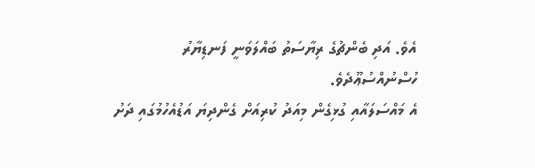އެވެ. އަދި ބެންޗުގެ ރިޔާސަތު ބައްލަވަނީ ފަނޑިޔާރު ހުސްނުއްސުޢޫދެވެ.
އެ މައްސަލައާއި ގުޅިގެން މިއަދު ކުރިއަށް ގެންދިޔަ އަޑުއެހުމުގައި ދަށު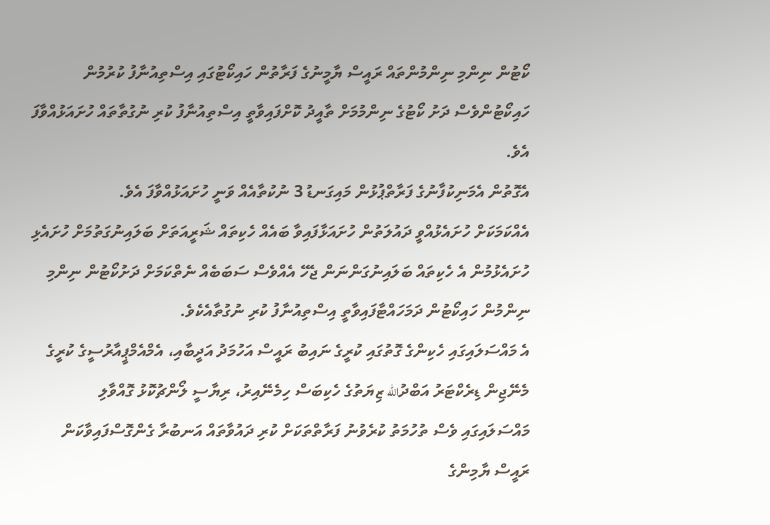ކޯޓުން ނިންމި ނިންމުންތައް ރައީސް ޔާމީނުގެ ފަރާތުން ހައިކޯޓުގައި އިސްތިއުނާފު ކުރުމުން ހައިކޯޓުންވެސް ދަށު ކޯޓުގެ ނިންމުމަށް ތާއީދު ކޮށްފައިވާތީ އިސްތިއުނާފު ކުރި ނުގުތާތައް ހުށައަޅުއްވާފަ އެވެ.
އެގޮތުން އެމަނިކުފާނުގެ ފަރާތްޕުޅުން މައިގަނޑު 3 ނުކުތާއެއް ވަނީ ހުށައަޅުއްވާފަ އެވެ.
އެއްކަމަކަށް ހުށައެޅުއްވީ ދައުލަތުން ހުށައަޅާފައިވާ ބައެއް ހެކިތައް ޝަރީއަތަށް ބަލައިނުގަތުމަށް ހުށައެޅި ހުށައެޅުމުން އެ ހެކިތައް ބަލައިނުގަންނަން ޖެހޭ އެއްވެސް ސަބަބެއް ނެތްކަމަށް ދަށުކޯޓުން ނިންމި ނިންމުން ހައިކޯޓުން ދަމަހައްޓާފައިވާތީ އިސްތިއުނާފު ކުރި ނުގުތާއެކެވެ.
އެ މައްސަލައިގައި ހެކިންގެ ގޮތުގައި ކުރީގެ ނައިބު ރައީސް އަހުމަދު އަދީބާއި، އެމްއެމްޕީއާރުސީގެ ކުރީގެ މެނޭޖިން ޑިރެކްޓަރު އަބްދުالله ޒިޔަތުގެ ހެކިބަސް ހިމެނޭއިރު، ރިޔާސީ ލޯންޗުކޮޅު ގޮއްވާލި މައްސަލައިގައި ވެސް ތުހުމަތު ކުރެވުނު ފަރާތްތަކަށް ކުރި ދައުވާތައް އަނބުރާ ގެންގޮސްފައިވާކަން ރައީސް ޔާމިންގެ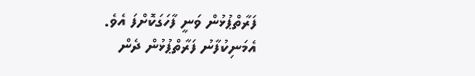ފަރާތްޕުޅުން ވަނީ ފާހަގަކޮށްފަ އެވެ.
އެމަނިކުފާނު ފަރާތްޕުޅުން ދެން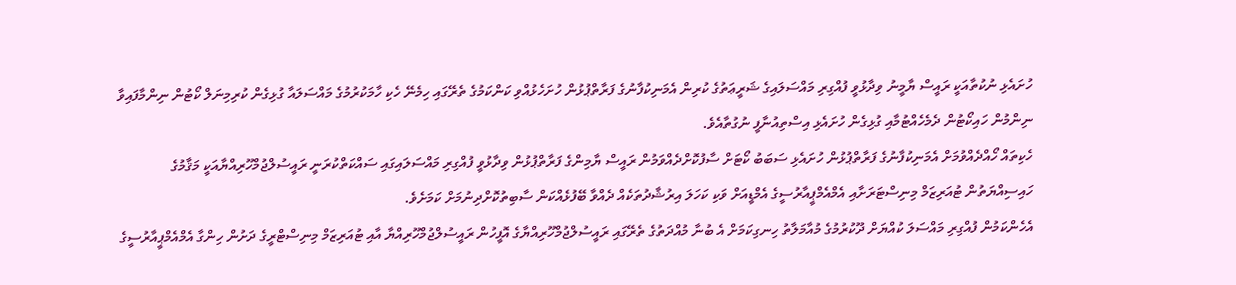ހުށައެޅި ނުކުތާއަކީ ރައީސް ޔާމީނު ވިދާޅުވީ ފުއްގިރި މައްސަލައިގެ ޝަރީޢަތުގެ ކުރިން އެމަނިކުފާނުގެ ފަރާތްޕުޅުން ހުށަހެޅުއްވި ކަންކަމުގެ ތެރޭގައި ހިމެނޭ ހެކި ހާމަކުރުމުގެ މައްސަލައާ ގުޅިގެން ކުރިމިނަލް ކޯޓުން ނިންމާފައިވާ ނިންމުން ހައިކޯޓުން ދެމެހެއްޓުމާއި ގުޅިގެން ހުށައެޅި އިސްތިއުނާފީ ނުގުތާއެވެ.
ހެކިތައް ހޯއްދެއްވުމަށް އެމަނިކުފާނުގެ ފަރާތްޕުޅުން ހުށައެޅި ސަބަބު ކޯޓަށް ސާފުކޮށްދެއްވަމުން ރައީސް ޔާމިންގެ ފަރާތްޕުޅުން ވިދާޅުވީ ފުއްގިރި މައްސަލައިގައި ސައްކަތްކުރަނީ ރައީސުލްޖުމްހޫރިއްޔާއަކީ މަޤާމުގެ ހައިސިއްޔަތުން ޓުއަރިޒަމް މިނިސްޓަރަށާއި އެމްއެމްޕީއާރުސީގެ އެމްޑީއަށް ވަކި ކަހަލަ އިރުޝާދުތަކެއް ދެއްވާ ބޭފުޅެއްކަން ސާބިތުކޮށްދިނުމަށް ކަމަށެވެ.
އެހެންކަމުން ފުއްގިރި މައްސަލަ ކުއްޔަށް ދޫކުރުމުގެ މުއާމަލާތު ހިނގިކަމަށް އެ ބުނާ މުއްދަތުގެ ތެރޭގައި ރައީސުލްޖުމްހޫރިއްޔާގެ އޮފީހުން ރައީސުލްޖުމްހޫރިއްޔާ އާއި ޓުއަރިޒަމް މިނިސްޓްރީގެ ދަށުން ހިންގާ އެމްއެމްޕީއާރުސީގެ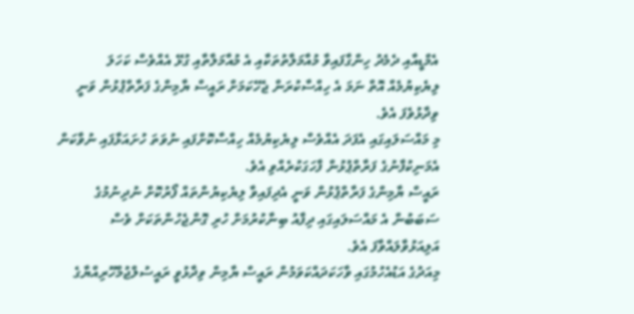އެމްޑީއާއި ދެމެދު ހިންގާފައިވާ މުއާމަލާތުތަކާއި އެ މުއާމަލާތާއި ގުޅޭ އެއްވެސް ކަހަލަ ލިޔެކިޔުމެއް އޮތް ނަމަ އެ ހިއްސާކުރަން ޖެހޭކަމަށް ރައީސް ޔާމިންގެ ފަރާތްޕުޅުން ވަނީ ވިދާޅުވެފަ އެވެ.
މި މައްސަލައިގައި އެފަދަ އެއްވެސް ލިޔެކިޔުމެއް ހިއްސާކޮށްފައި ނުވަތަ ހުށައަޅާފައި ނުވާކަން އެމަނިކުފާނުގެ ފަރާތްޕުޅުން ފާހަގަކުރެއްވި އެވެ.
ރައީސް ޔާމިންގެ ފަރާތްޕުޅުން ވަނީ އެދިފައިވާ ލިޔެކިޔުންތައް ފޯރުކޮށް ނުދިނުމުގެ ސަބަބުން އެ މައްސަލައިގައި ދިފާއު ބިނާކުރުމަށް ހުރި ގޮންޖެހުންތަކަށް ވެސް އަލިއަޅުވާލައްވާފަ އެވެ.
މިއަދުގެ އަޑުއެހުމުގައި ވާހަކަދައްކަވަމުން ރައީސް ޔާމިން ވިދާޅުވީ ރައީސުލްޖުމްހޫރިއްޔާގެ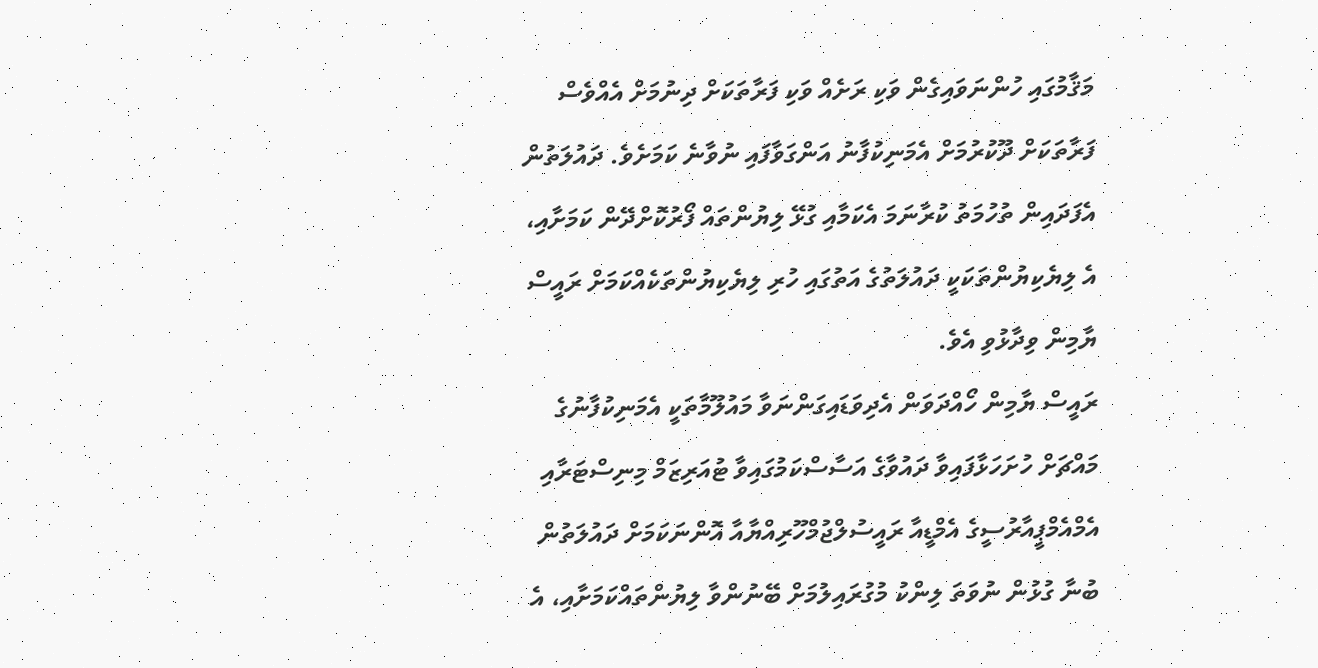މަޤާމުގައި ހުންނަވައިގެން ވަކި ރަށެއް ވަކި ފަރާތަކަށް ދިނުމަށް އެއްވެސް ފަރާތަކަށް ދޫކުރުމަށް އެމަނިކުފާނު އަންގަވާފައި ނުވާނެ ކަމަށެވެ. ދައުލަތުން އެފަދައިން ތުހުމަތު ކުރާނަމަ އެކަމާއި ގުޅޭ ލިޔުންތައް ފޯރުކޮށްދޭން ކަމަށާއި، އެ ލިޔެކިޔުންތަކަކީ ދައުލަތުގެ އަތުގައި ހުރި ލިޔެކިޔުންތަކެއްކަމަށް ރައީސް ޔާމިން ވިދާޅުވި އެވެ.
ރައީސް ޔާމިން ހޯއްދަވަން އެދިވަޑައިގަންނަވާ މައުލޫމާތަކީ އެމަނިކުފާނުގެ މައްޗަށް ހުށަހަޅާފައިވާ ދައުވާގެ އަސާސްކަމުގައިވާ ޓުއަރިޒަމް މިނިސްޓަރާއި އެމްއެމްޕީއާރުސީގެ އެމްޑީއާ ރައީސުލްޖުމްހޫރިއްޔާއާ އޮންނަކަމަށް ދައުލަތުން ބުނާ ގުޅުން ނުވަތަ ލިންކު މުގުރައިލުމަށް ބޭނުންވާ ލިޔުންތައްކަމަށާއި، އެ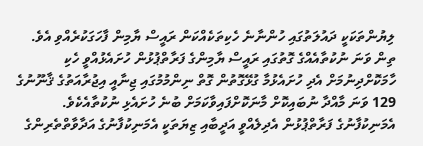ލިޔުންތަކަކީ ދައުލަތުގައި ހުންނާނެ ހެކިތަކެއްކަން ރައީސް ޔާމިން ފާހަގަކުރެއްވި އެވެ.
ތިން ވަނަ ނުކުތާއެއްގެ ގޮތުގައި ރައީސް ޔާމިންގެ ފަރާތްޕުޅުން ހުށައެޅުއްވީ ހެކި ހާމަކޮށްދިނުމަށް އެދި ހުށައެޅުމާ ގުޅޭގޮތުން ގޮތް ނިންމުމުގައި ޖިނާއީ އިޖުރާއަތުގެ ޤާނޫނުގެ 129 ވަނަ މާއްދާ ނުބައިކޮށް މާނަކޮށްފައިވާކަމަށް ބުނެ ހުށައެޅި ނުކުތާއެކެވެ.
އެމަނިކުފާނުގެ ފަރާތްޕުޅުން އެދިލެއްވީ އަދީބާއި ޒިޔަތަކީ އެމަނިކުފާނުގެ އަދާވާތްތެރިންގެ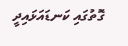ގޮތުގައި ކަނޑައަޅައިދީ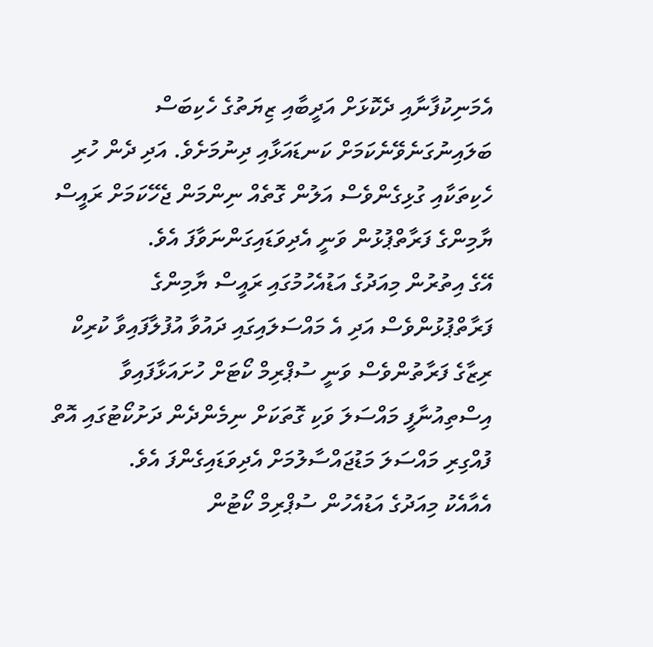އެމަނިކުފާނާއި ދެކޮޅަށް އަދީބާއި ޒިޔަތުގެ ހެކިބަސް ބަލައިނުގަނެވޭނެކަމަށް ކަނޑައަޅާއި ދިނުމަށެވެ. އަދި ދެން ހުރި ހެކިތަކާއި ގުޅިގެންވެސް އަލުން ގޮތެއް ނިންމަން ޖެހޭކަމަށް ރައީސް ޔާމިންގެ ފަރާތްޕުޅުން ވަނީ އެދިވަޑައިގަންނަވާފަ އެވެ.
އޭގެ އިތުރުން މިއަދުގެ އަޑުއެހުމުގައި ރައީސް ޔާމިންގެ ފަރާތްޕުޅުންވެސް އަދި އެ މައްސަލައިގައި ދައުވާ އުފުލާފައިވާ ކުރިކް ރިޒާގެ ފަރާތުންވެސް ވަނީ ސުޕްރިމް ކޯޓަށް ހުށައަޅާފައިވާ އިސްތިއުނާފީ މައްސަލަ ވަކި ގޮތަކަށް ނިމެންދެން ދަށުކޯޓުގައި އޮތް ފުއްގިރި މައްސަލަ މަޑުޖައްސާލުމަށް އެދިވަޑައިގެންފަ އެވެ.
އެއާއެކު މިއަދުގެ އަޑުއެހުން ސުޕްރިމް ކޯޓުން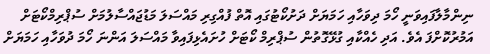ނިންމާލާފައިވަނީ ހޯމަ ދިވަހާއި ހަމަޔަށް ދަށުކޯޓުގައި އޮތް ފުއްގިރި މައްސަލަ މަޑުޖައްސާލުމަށް ސުޕްރިމްކޯޓަށް އަމުރުކޮށްފަ އެވެ. އަދި ހެއްކާއި ގުޅޭގޮތުން ސުޕްރިމް ކޯޓަށް ހުށައެޅިފައިވާ މައްސަލަ އަންނަ ހޯމަ ދުވަހާއި ހަމަޔަށް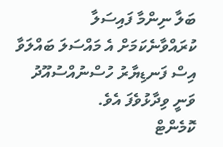ބަލާ ނިންމާ ފައިސަލާ ކުރައްވާނެކަމަށް އެ މައްސަލަ ބައްލަވާ އިސް ފަނޑިޔާރު ހުސްނުއްސުއޫދު ވަނީ ވިދާޅުވެފަ އެވެ.
ކޮމެންޓް